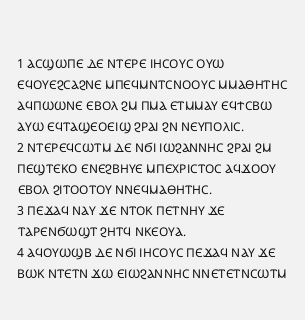1 ⲀⲤϢⲰⲠⲈ ⲆⲈ ⲚⲦⲈⲢⲈ ⲒⲎⲤⲞⲨⲤ ⲞⲨⲰ ⲈϤⲞⲨⲈϨⲤⲀϨⲚⲈ ⲘⲠⲈϤⲘⲚⲦⲤⲚⲞⲞⲨⲤ ⲘⲘⲀⲐⲎⲦⲎⲤ ⲀϤⲠⲰⲰⲚⲈ ⲈⲂⲞⲖ ϨⲘ ⲠⲘⲀ ⲈⲦⲘⲘⲀⲨ ⲈϤϮⲤⲂⲰ ⲀⲨⲰ ⲈϤⲦⲀϢⲈⲞⲈⲒϢ ϨⲢⲀⲒ ϨⲚ ⲚⲈⲨⲠⲞⲖⲒⲤ.
2 ⲚⲦⲈⲢⲈϤⲤⲰⲦⲘ ⲆⲈ ⲚϬⲒ ⲒⲰϨⲀⲚⲚⲎⲤ ϨⲢⲀⲒ ϨⲘ ⲠⲈϢⲦⲈⲔⲞ ⲈⲚⲈϨⲂⲎⲨⲈ ⲘⲠⲈⲬⲢⲒⲤⲦⲞⲤ ⲀϤϪⲞⲞⲨ ⲈⲂⲞⲖ ϨⲒⲦⲞⲞⲦⲞⲨ ⲚⲚⲈϤⲘⲀⲐⲎⲦⲎⲤ.
3 ⲠⲈϪⲀϤ ⲚⲀⲨ ϪⲈ ⲚⲦⲞⲔ ⲠⲈⲦⲚⲎⲨ ϪⲈ ⲦⲀⲢⲈⲚϬⲰϢⲦ ϨⲎⲦϤ ⲚⲔⲈⲞⲨⲀ.
4 ⲀϤⲞⲨⲰϢⲂ ⲆⲈ ⲚϬⲒ ⲒⲎⲤⲞⲨⲤ ⲠⲈϪⲀϤ ⲚⲀⲨ ϪⲈ ⲂⲰⲔ ⲚⲦⲈⲦⲚ ϪⲰ ⲈⲒⲰϨⲀⲚⲚⲎⲤ ⲚⲚⲈⲦⲈⲦⲚⲤⲰⲦⲘ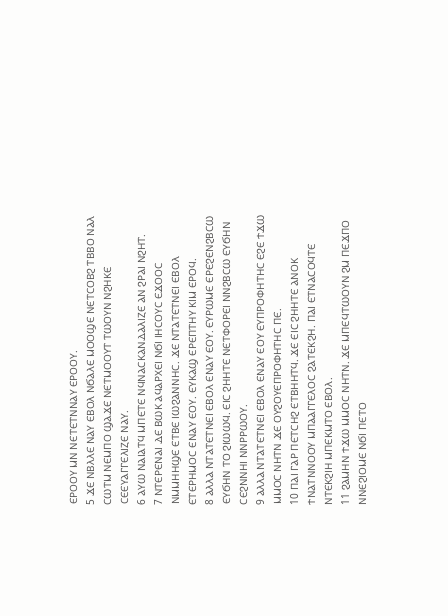ⲈⲢⲞⲞⲨ ⲘⲚ ⲚⲈⲦⲈⲦⲚⲚⲀⲨ ⲈⲢⲞⲞⲨ.
5 ϪⲈ ⲚⲂⲖⲖⲈ ⲚⲀⲨ ⲈⲂⲞⲖ ⲚϬⲀⲖⲈ ⲘⲞⲞϢⲈ ⲚⲈⲦⲤⲞⲂϨ ⲦⲂⲂⲞ ⲚⲀⲖ ⲤⲰⲦⲘ ⲚⲈⲘⲠⲞ ϢⲀϪⲈ ⲚⲈⲦⲘⲞⲞⲨⲦ ⲦⲰⲞⲨⲚ ⲚϨⲎⲔⲈ ⲤⲈⲈⲨⲀⲄⲄⲈⲖⲒⲌⲈ ⲚⲀⲨ.
6 ⲀⲨⲰ ⲚⲀⲒⲀⲦϤ ⲘⲠⲈⲦⲈ ⲚϤⲚⲀⲤⲔⲀⲚⲆⲀⲖⲒⲌⲈ ⲀⲚ ϨⲢⲀⲒ ⲚϨⲎⲦ.
7 ⲚⲦⲈⲢⲈⲚⲀⲒ ⲆⲈ ⲂⲰⲔ ⲀϤⲀⲢⲬⲈⲒ ⲚϬⲒ ⲒⲎⲤⲞⲨⲤ ⲈϪⲞⲞⲤ ⲚⲘⲘⲎⲎϢⲈ ⲈⲦⲂⲈ ⲒⲰϨⲀⲚⲚⲎⲤ. ϪⲈ ⲚⲦⲀⲦⲈⲦⲚⲈⲒ ⲈⲂⲞⲖ ⲈⲦⲈⲢⲎⲘⲞⲤ ⲈⲚⲀⲨ ⲈⲞⲨ. ⲈⲨⲔⲀϢ ⲈⲢⲈⲠⲦⲎⲨ ⲔⲒⲘ ⲈⲢⲞϤ.
8 ⲀⲖⲖⲀ ⲚⲦⲀⲦⲈⲦⲚⲈⲒ ⲈⲂⲞⲖ ⲈⲚⲀⲨ ⲈⲞⲨ. ⲈⲨⲢⲰⲘⲈ ⲈⲢⲈϨⲈⲚϨⲂⲤⲰ ⲈⲨϬⲎⲚ ⲦⲞ ϨⲒⲰⲰϤ. ⲈⲒⲤ ϨⲎⲎⲦⲈ ⲚⲈⲦⲪⲞⲢⲈⲒ ⲚⲚϨⲂⲤⲰ ⲈⲨϬⲎⲚ ⲤⲈϨⲚⲚⲎⲒ ⲚⲚⲢⲢⲰⲞⲨ.
9 ⲀⲖⲖⲀ ⲚⲦⲀⲦⲈⲦⲚⲈⲒ ⲈⲂⲞⲖ ⲈⲚⲀⲨ ⲈⲞⲨ ⲈⲨⲠⲢⲞⲪⲎⲦⲎⲤ ⲈϨⲈ ϮϪⲰ ⲘⲘⲞⲤ ⲚⲎⲦⲚ ϪⲈ ⲞⲨϨⲞⲨⲈⲠⲢⲞⲪⲎⲦⲎⲤ ⲠⲈ.
10 ⲠⲀⲒ ⲄⲀⲢ ⲠⲈⲦⲤⲎϨ ⲈⲦⲂⲎⲎⲦϤ. ϪⲈ ⲈⲒⲤ ϨⲎⲎⲦⲈ ⲀⲚⲞⲔ ϮⲚⲀⲦⲚⲚⲞⲞⲨ ⲘⲠⲀⲀⲄⲄⲈⲖⲞⲤ ϨⲀⲦⲈⲔϨⲎ. ⲠⲀⲒ ⲈⲦⲚⲀⲤⲞϤⲦⲈ ⲚⲦⲈⲔϨⲒⲎ ⲘⲠⲈⲔⲘⲦⲞ ⲈⲂⲞⲖ.
11 ϨⲀⲘⲎⲚ ϮϪⲰ ⲘⲘⲞⲤ ⲚⲎⲦⲚ. ϪⲈ ⲘⲠⲈϤⲦⲰⲞⲨⲚ ϨⲘ ⲠⲈϪⲠⲞ ⲚⲚⲈϨⲒⲞⲘⲈ ⲚϬⲒ ⲠⲈⲦⲞ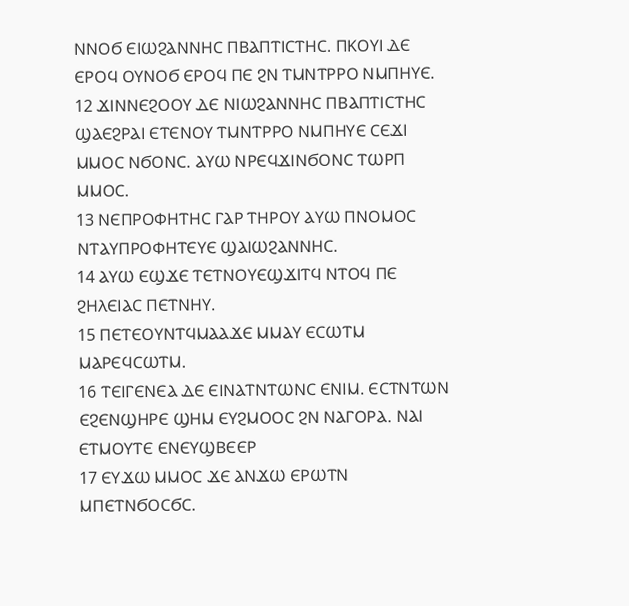ⲚⲚⲞϬ ⲈⲒⲰϨⲀⲚⲚⲎⲤ ⲠⲂⲀⲠⲦⲒⲤⲦⲎⲤ. ⲠⲔⲞⲨⲒ ⲆⲈ ⲈⲢⲞϤ ⲞⲨⲚⲞϬ ⲈⲢⲞϤ ⲠⲈ ϨⲚ ⲦⲘⲚⲦⲢⲢⲞ ⲚⲘⲠⲎⲨⲈ.
12 ϪⲒⲚⲚⲈϨⲞⲞⲨ ⲆⲈ ⲚⲒⲰϨⲀⲚⲚⲎⲤ ⲠⲂⲀⲠⲦⲒⲤⲦⲎⲤ ϢⲀⲈϨⲢⲀⲒ ⲈⲦⲈⲚⲞⲨ ⲦⲘⲚⲦⲢⲢⲞ ⲚⲘⲠⲎⲨⲈ ⲤⲈϪⲒ ⲘⲘⲞⲤ ⲚϬⲞⲚⲤ. ⲀⲨⲰ ⲚⲢⲈϤϪⲒⲚϬⲞⲚⲤ ⲦⲰⲢⲠ ⲘⲘⲞⲤ.
13 ⲚⲈⲠⲢⲞⲪⲎⲦⲎⲤ ⲄⲀⲢ ⲦⲎⲢⲞⲨ ⲀⲨⲰ ⲠⲚⲞⲘⲞⲤ ⲚⲦⲀⲨⲠⲢⲞⲪⲎⲦⲈⲨⲈ ϢⲀⲒⲰϨⲀⲚⲚⲎⲤ.
14 ⲀⲨⲰ ⲈϢϪⲈ ⲦⲈⲦⲚⲞⲨⲈϢϪⲒⲦϤ ⲚⲦⲞϤ ⲠⲈ ϨⲎⲖⲈⲒⲀⲤ ⲠⲈⲦⲚⲎⲨ.
15 ⲠⲈⲦⲈⲞⲨⲚⲦϤⲘⲀⲀϪⲈ ⲘⲘⲀⲨ ⲈⲤⲰⲦⲘ ⲘⲀⲢⲈϤⲤⲰⲦⲘ.
16 ⲦⲈⲒⲄⲈⲚⲈⲀ ⲆⲈ ⲈⲒⲚⲀⲦⲚⲦⲰⲚⲤ ⲈⲚⲒⲘ. ⲈⲤⲦⲚⲦⲰⲚ ⲈϨⲈⲚϢⲎⲢⲈ ϢⲎⲘ ⲈⲨϨⲘⲞⲞⲤ ϨⲚ ⲚⲀⲄⲞⲢⲀ. ⲚⲀⲒ ⲈⲦⲘⲞⲨⲦⲈ ⲈⲚⲈⲨϢⲂⲈⲈⲢ
17 ⲈⲨϪⲰ ⲘⲘⲞⲤ ϪⲈ ⲀⲚϪⲰ ⲈⲢⲰⲦⲚ ⲘⲠⲈⲦⲚϬⲞⲤϬⲤ.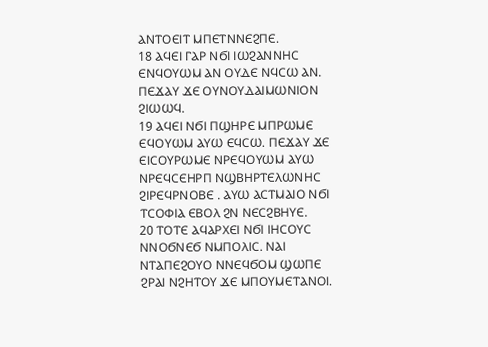ⲀⲚⲦⲞⲈⲒⲦ ⲘⲠⲈⲦⲚⲚⲈϨⲠⲈ.
18 ⲀϤⲈⲒ ⲄⲀⲢ ⲚϬⲒ ⲒⲰϨⲀⲚⲚⲎⲤ ⲈⲚϤⲞⲨⲰⲘ ⲀⲚ ⲞⲨⲆⲈ ⲚϤⲤⲰ ⲀⲚ. ⲠⲈϪⲀⲨ ϪⲈ ⲞⲨⲚⲞⲨⲆⲀⲒⲘⲰⲚⲒⲞⲚ ϨⲒⲰⲰϤ.
19 ⲀϤⲈⲒ ⲚϬⲒ ⲠϢⲎⲢⲈ ⲘⲠⲢⲰⲘⲈ ⲈϤⲞⲨⲰⲘ ⲀⲨⲰ ⲈϤⲤⲰ. ⲠⲈϪⲀⲨ ϪⲈ ⲈⲒⲤⲞⲨⲢⲰⲘⲈ ⲚⲢⲈϤⲞⲨⲰⲘ ⲀⲨⲰ ⲚⲢⲈϤⲤⲈⲎⲢⲠ ⲚϢⲂⲎⲢⲦⲈⲖⲰⲚⲎⲤ ϨⲒⲢⲈϤⲢⲚⲞⲂⲈ . ⲀⲨⲰ ⲀⲤⲦⲘⲀⲒⲞ ⲚϬⲒ ⲦⲤⲞⲪⲒⲀ ⲈⲂⲞⲖ ϨⲚ ⲚⲈⲤϨⲂⲎⲨⲈ.
20 ⲦⲞⲦⲈ ⲀϤⲀⲢⲬⲈⲒ ⲚϬⲒ ⲒⲎⲤⲞⲨⲤ ⲚⲚⲞϬⲚⲈϬ ⲚⲘⲠⲞⲖⲒⲤ. ⲚⲀⲒ ⲚⲦⲀⲠⲈϨⲞⲨⲞ ⲚⲚⲈϤϬⲞⲘ ϢⲰⲠⲈ ϨⲢⲀⲒ ⲚϨⲎⲦⲞⲨ ϪⲈ ⲘⲠⲞⲨⲘⲈⲦⲀⲚⲞⲒ.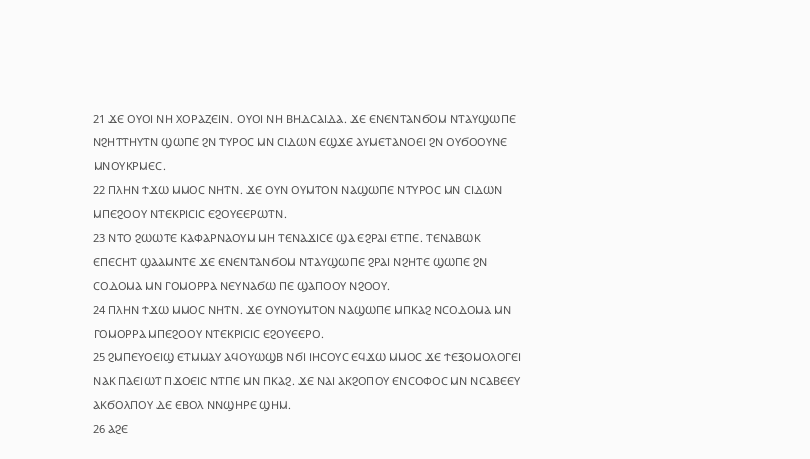21 ϪⲈ ⲞⲨⲞⲒ ⲚⲎ ⲬⲞⲢⲀⲌⲈⲒⲚ. ⲞⲨⲞⲒ ⲚⲎ ⲂⲎⲆⲤⲀⲒⲆⲀ. ϪⲈ ⲈⲚⲈⲚⲦⲀⲚϬⲞⲘ ⲚⲦⲀⲨϢⲰⲠⲈ ⲚϨⲎⲦⲦⲎⲨⲦⲚ ϢⲰⲠⲈ ϨⲚ ⲦⲨⲢⲞⲤ ⲘⲚ ⲤⲒⲆⲰⲚ ⲈϢϪⲈ ⲀⲨⲘⲈⲦⲀⲚⲞⲈⲒ ϨⲚ ⲞⲨϬⲞⲞⲨⲚⲈ ⲘⲚⲞⲨⲔⲢⲘⲈⲤ.
22 ⲠⲖⲎⲚ ϮϪⲰ ⲘⲘⲞⲤ ⲚⲎⲦⲚ. ϪⲈ ⲞⲨⲚ ⲞⲨⲘⲦⲞⲚ ⲚⲀϢⲰⲠⲈ ⲚⲦⲨⲢⲞⲤ ⲘⲚ ⲤⲒⲆⲰⲚ ⲘⲠⲈϨⲞⲞⲨ ⲚⲦⲈⲔⲢⲒⲤⲒⲤ ⲈϨⲞⲨⲈⲈⲢⲰⲦⲚ.
23 ⲚⲦⲞ ϨⲰⲰⲦⲈ ⲔⲀⲪⲀⲢⲚⲀⲞⲨⲘ ⲘⲎ ⲦⲈⲚⲀϪⲒⲤⲈ ϢⲀ ⲈϨⲢⲀⲒ ⲈⲦⲠⲈ. ⲦⲈⲚⲀⲂⲰⲔ ⲈⲠⲈⲤⲎⲦ ϢⲀⲀⲘⲚⲦⲈ ϪⲈ ⲈⲚⲈⲚⲦⲀⲚϬⲞⲘ ⲚⲦⲀⲨϢⲰⲠⲈ ϨⲢⲀⲒ ⲚϨⲎⲦⲈ ϢⲰⲠⲈ ϨⲚ ⲤⲞⲆⲞⲘⲀ ⲘⲚ ⲄⲞⲘⲞⲢⲢⲀ ⲚⲈⲨⲚⲀϬⲰ ⲠⲈ ϢⲀⲠⲞⲞⲨ ⲚϨⲞⲞⲨ.
24 ⲠⲖⲎⲚ ϮϪⲰ ⲘⲘⲞⲤ ⲚⲎⲦⲚ. ϪⲈ ⲞⲨⲚⲞⲨⲘⲦⲞⲚ ⲚⲀϢⲰⲠⲈ ⲘⲠⲔⲀϨ ⲚⲤⲞⲆⲞⲘⲀ ⲘⲚ ⲄⲞⲘⲞⲢⲢⲀ ⲘⲠⲈϨⲞⲞⲨ ⲚⲦⲈⲔⲢⲒⲤⲒⲤ ⲈϨⲞⲨⲈⲈⲢⲞ.
25 ϨⲘⲠⲈⲨⲞⲈⲒϢ ⲈⲦⲘⲘⲀⲨ ⲀϤⲞⲨⲰϢⲂ ⲚϬⲒ ⲒⲎⲤⲞⲨⲤ ⲈϤϪⲰ ⲘⲘⲞⲤ ϪⲈ ϮⲈⲜⲞⲘⲞⲖⲞⲄⲈⲒ ⲚⲀⲔ ⲠⲀⲈⲒⲰⲦ ⲠϪⲞⲈⲒⲤ ⲚⲦⲠⲈ ⲘⲚ ⲠⲔⲀϨ. ϪⲈ ⲚⲀⲒ ⲀⲔϨⲞⲠⲞⲨ ⲈⲚⲤⲞⲪⲞⲤ ⲘⲚ ⲚⲤⲀⲂⲈⲈⲨ ⲀⲔϬⲞⲖⲠⲞⲨ ⲆⲈ ⲈⲂⲞⲖ ⲚⲚϢⲎⲢⲈ ϢⲎⲘ.
26 ⲀϨⲈ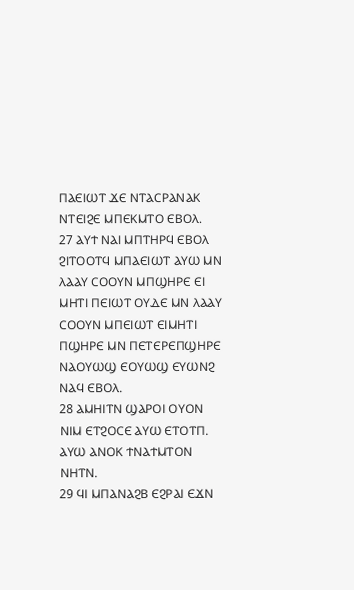ⲠⲀⲈⲒⲰⲦ ϪⲈ ⲚⲦⲀⲤⲢⲀⲚⲀⲔ ⲚⲦⲈⲒϨⲈ ⲘⲠⲈⲔⲘⲦⲞ ⲈⲂⲞⲖ.
27 ⲀⲨϮ ⲚⲀⲒ ⲘⲠⲦⲎⲢϤ ⲈⲂⲞⲖ ϨⲒⲦⲞⲞⲦϤ ⲘⲠⲀⲈⲒⲰⲦ ⲀⲨⲰ ⲘⲚ ⲖⲀⲀⲨ ⲤⲞⲞⲨⲚ ⲘⲠϢⲎⲢⲈ ⲈⲒ ⲘⲎⲦⲒ ⲠⲈⲒⲰⲦ ⲞⲨⲆⲈ ⲘⲚ ⲖⲀⲀⲨ ⲤⲞⲞⲨⲚ ⲘⲠⲈⲒⲰⲦ ⲈⲒⲘⲎⲦⲒ ⲠϢⲎⲢⲈ ⲘⲚ ⲠⲈⲦⲈⲢⲈⲠϢⲎⲢⲈ ⲚⲀⲞⲨⲰϢ ⲈⲞⲨⲰϢ ⲈⲨⲰⲚϨ ⲚⲀϤ ⲈⲂⲞⲖ.
28 ⲀⲘⲎⲒⲦⲚ ϢⲀⲢⲞⲒ ⲞⲨⲞⲚ ⲚⲒⲘ ⲈⲦϨⲞⲤⲈ ⲀⲨⲰ ⲈⲦⲞⲦⲠ. ⲀⲨⲰ ⲀⲚⲞⲔ ϮⲚⲀϮⲘⲦⲞⲚ ⲚⲎⲦⲚ.
29 ϤⲒ ⲘⲠⲀⲚⲀϨⲂ ⲈϨⲢⲀⲒ ⲈϪⲚ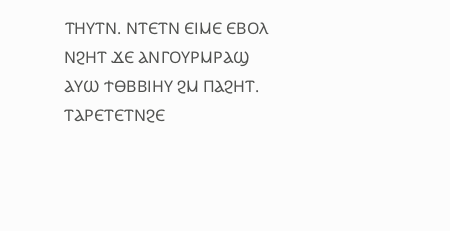ⲦⲎⲨⲦⲚ. ⲚⲦⲈⲦⲚ ⲈⲒⲘⲈ ⲈⲂⲞⲖ ⲚϨⲎⲦ ϪⲈ ⲀⲚⲄⲞⲨⲢⲘⲢⲀϢ ⲀⲨⲰ ϮⲐⲂⲂⲒⲎⲨ ϨⲘ ⲠⲀϨⲎⲦ. ⲦⲀⲢⲈⲦⲈⲦⲚϨⲈ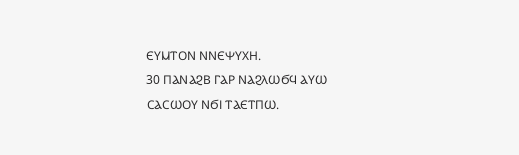ⲈⲨⲘⲦⲞⲚ ⲚⲚⲈⲮⲨⲬⲎ.
30 ⲠⲀⲚⲀϨⲂ ⲄⲀⲢ ⲚⲀϨⲖⲰϬϤ ⲀⲨⲰ ⲤⲀⲤⲰⲞⲨ ⲚϬⲒ ⲦⲀⲈⲦⲠⲰ.